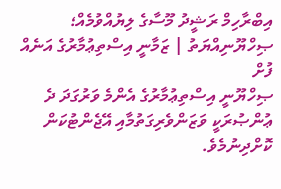އިބްރާހިމް ރަޝީދު މޫސާގެ ލިޔުއްވުމެއް؛ ޞިހްޔޫނިއްޔަތު | ޒަމާނީ އިސްތިޢުމާރުގެ އަނެއް ފުށް
ޞިހްޔޫނީ އިސްތިޢުމާރުގެ އެންމެ ވަރުގަދަ ދެ ޢުންޞުރަކީ ވަޒަންވެރިގަތުމާއި އޭޖެންޓުކަން ކޮށްދިނުމެވެ.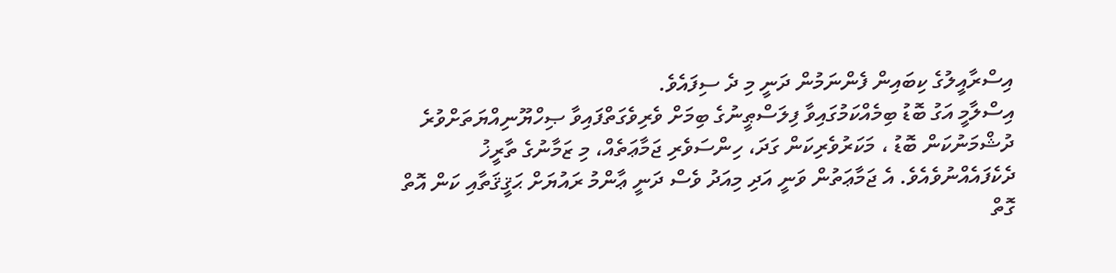އިސްރާއީލުގެ ކިބައިން ފެންނަމުން ދަނީ މި ދެ ސިފައެވެ.
އިސްލާމީ އަގު ބޮޑު ބިމެއްކަމުގައިވާ ފިލަސްޠީނުގެ ބިމަށް ވެރިވެގަތްފައިވާ ޞިހްޔޫނިއްޔަތަށްވުރެ ދުޝްމަނުކަން ބޮޑު ، މަކަރުވެރިކަން ގަދަ، ހިންސަވެރި ޖަމާޢަތެއް، މި ޒަމާނުގެ ތާރީޚު ދެކެފައެއްނުވެއެވެ. އެ ޖަމާޢަތުން ވަނީ އަދި މިއަދު ވެސް ދަނީ ޢާންމު ރައުޔަށް ޙަޤީޤަތާއި ކަން އޮތް ގޮތް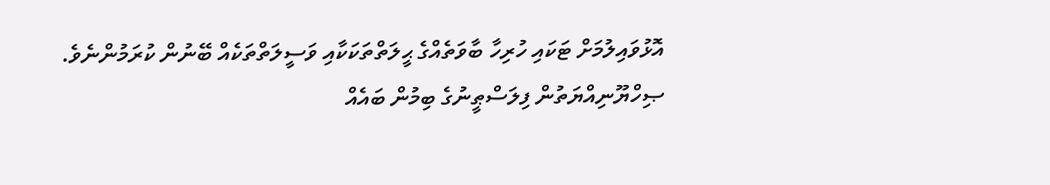އޮޅުވައިލުމަށް ޓަކައި ހުރިހާ ބާވަތެއްގެ ޙީލަތްތަކަކާއި ވަސީލަތްތަކެއް ބޭނުން ކުރަމުންނެވެ.
ޞިހްޔޫނިއްޔަތުން ފިލަސްޠީނުގެ ބިމުން ބައެއް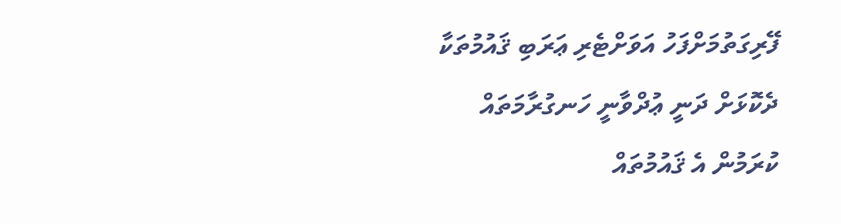ފޭރިގަތުމަށްފަހު އަވަށްޓެރި ޢަރަބި ޤައުމުތަކާ ދެކޮޅަށް ދަނީ ޢުދްވާނީ ހަނގުރާމަތައް ކުރަމުން އެ ޤައުމުތައް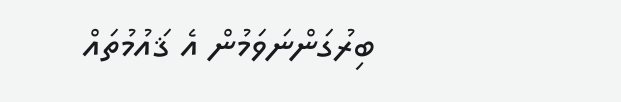ބިރުގަންނަވަމުން އެ ޤައުމުތައް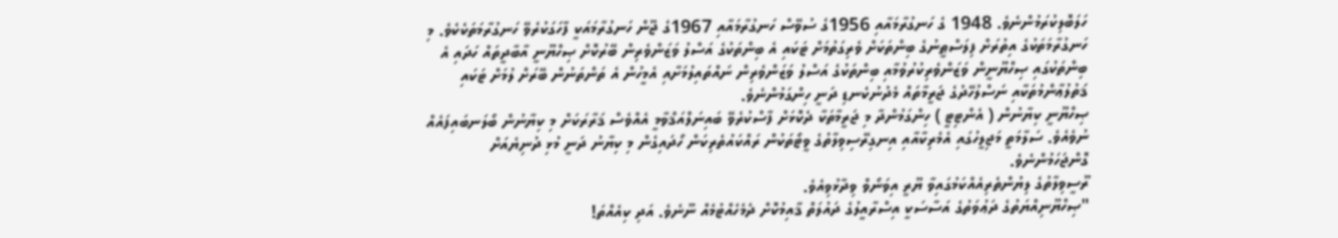ހަލަބޮލިކުރަމުންނެވެ. 1948 ގެ ހަނގުރާމައާއި 1956ގެ ސުވޭސް ހަނގުރާމައާއި 1967ގެ ޖޫން ހަނގުރާމައަކީ ފާހަގަކުރެވޭ ހަނގުރާމަތަކެކެވެ. މި ހަނގުރާމަތަކުގެ އިތުރަށް ފިލަސްޠީނުގެ ބިންތަކަށް ވެރިގަތުމަށް ޓަކައި އެ ބިންތަކުގެ އަސްލު ވަޒަންވެރިން ބޭރުކޮށް ޞިހްޔޫނީ އާބާދީތައް ހަދައި އެ ބިންތަކުގައި ޞިހްޔޫނީން ވަޒަންވެރިކުރުވުމާއި ބިންތަކުގެ އަސްލު ވަޒަންވެރިން ނައްތައިލުމަށާއި އެމީހުން އެ ތަންތަނުން ބޭރަށް ލުމަށް ޓަކައި ޤަތުލުޢާންމުތަކާއި ނަސްލުހޭދުގެ ޖަރީމާތައް މެދުނުކެނޑި ދަނީ ހިންގަމުންނެވެ.
ޞިހްޔޫނީ ކިޔާނުން ( އެންޓިޓީ ) ހިންގަމުންދާ މި ޖަރީމާތަކާ ދެކޮޅަށް ފާސްކުރެވޭ ބައިނަލްއަޤްވާމީ އެއްވެސް ޤަރާރަކަށް މި ކިޔާނުން ބޯލަނބައިފައެއް ނުވެއެވެ. ސަލާމަތީ މަޖިލީހުގައި އެމެރިކާއާއި އިނގިރޭސިވިލާތުގެ ވީޓޯތަކުން ރައްކައުތެރިކަން ހޯދައިގެން މި ކިޔާނު ދަނީ މުޅި ދުނިޔެއަށް ގޮންޖަހަމުންނެވެ.
ރޫސީވިލާތުގެ ލިޔުންތެރިއެއްކަމުގައިވާ ޔޫރީ އިވަނޯވް ވިދާޅުވިއެވެ.
"ޞިހްޔޫނިއްޔަތުގެ ދަޢުވަތުގެ އަސާސަކީ އިސްރާއީލުގެ ދައުލަތް ޤާއިމުކޮށް ދެމެހެއްޓުމެއް ނޫނެވެ. އަދި ކިއެއްތަ!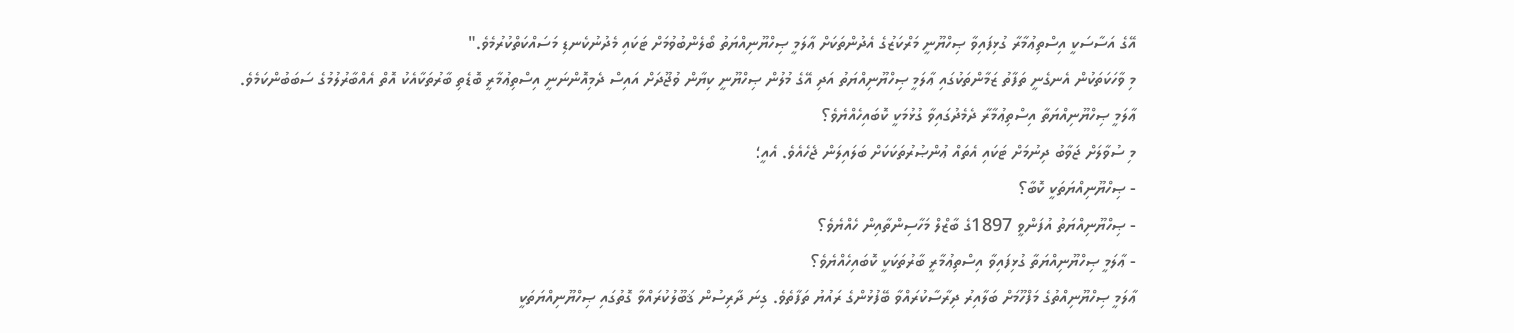އޭގެ އަސާސަކީ އިސްތިޢުމާރާ ގުޅިފައިވާ ޞިހްޔޫނީ މަރްކަޒުގެ އެދުންތަކަށް ޢާލަމީ ޞިހްޔޫނިއްޔަތު ބޯލެންބުވުމަށް ޓަކައި މެދުނުކެނޑި މަސައްކަތްކުރުމެވެ."
މި ވާހަކަތަކުން އެނގެނީ ތަފާތު ޒަމާންތަކުގައި ޢާލަމީ ޞިހްޔޫނިއްޔަތު އަދި އޭގެ މުލުން ޞިހްޔޫނީ ކިޔާން ވުޖޫދަށް އައިސް ދެމިއޮންނަނީ އިސްތިޢުމާރީ ބޮޑެތި ބާރުތަކާއެކު އޮތް އެއްބާރުލުމުގެ ސަބަބުންކަމެވެ.
ޢާލަމީ ޞިހްޔޫނިއްޔަތާ އިސްތިޢުމާރާ ދެމެދުގައިވާ ގުޅުމަކީ ކޮބައިހެއްޔެވެ؟
މި ސުވާލަށް ޖަވާބު ދިނުމަށް ޓަކައި އެތައް ޢުންޞުރުތަކަކަށް ބަލައިލަން ޖެހެއެވެ. އެއީ؛
- ޞިހްޔޫނިއްޔަތަކީ ކޮބާ؟
- ޞިހްޔޫނިއްޔަތު އުފަންވީ 1897ގެ ބާޒްލް މަހާސިންތާއިން ހެއްޔެވެ؟
- ޢާލަމީ ޞިހްޔޫނިއްޔަތާ ގުޅިފައިވާ އިސްތިޢުމާރީ ބާރުތަކަކީ ކޮބައިހެއްޔެވެ؟
ޢާލަމީ ޞިހްޔޫނިއްތުގެ މަފްހޫމަށް ބަލާއިރު ދިރާސާކުރައްވާ ބޭފުޅުންގެ ރައުޔު ތަފާތެވެ. ގިނަ ދާރިސުން ޤަބޫލުކުރައްވާ ގޮތުގައި ޞިހްޔޫނިއްޔަތަކީ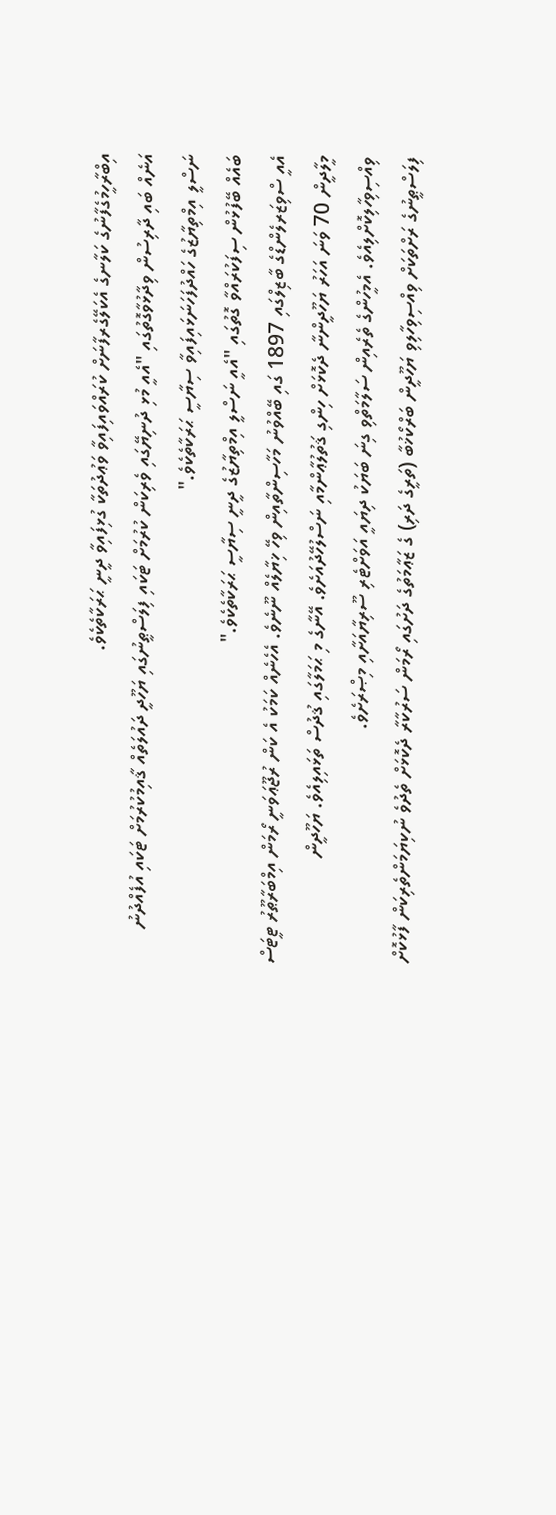އިބްރާހީމުގެފާނުގެ ކަލާނގެ އެކަލޭގެރފާނަށް ކުރައްވައިފައިވާ ވަޢުދުތަކާ ގުޅިފައިވާ ދީނީ ޙަރަކާތެކެވެ.
އަނެއް ބައި ދާރިސުން ވިދާޅުވާގޮތުގައި "އެއީ މުޅި ދުނިޔޭގައި ވެރިކަން ކުރުމަށް ޓަކައި ފިލަސްޠީނުގައި ޔަހޫދީ ދައުލަތެއް ޤާއިމުކުރުމަށް ޓަކައި އުފެއްދުނު ނަސްލީ އިމްތިޔާޒުގެ ހައްދުފަހަނަޅައިފައިވާ ސިޔާސީ ޙަރަކާތެކެވެ."
ބައެއް ބޭފުޅުން ސިފަކުރައްވާ ގޮތުގައި "އެއީ ނަސްލީ އިމްތިޔާޒުގެ ދީނީ ސިޔާސީ ޙަރަކާތެކެވެ."
އެއީ ސްވިޒަރލެންޑްގެ ބާޒިލްގައި 1897 ގައި ބޭއްވުނު މަހާސިންތާއިން ވިހޭ ޚިޔާލެއް ނޫނެވެ. އެހެނެއް ކަމަކު އެ ކަން ރުޖޫޢަވަނީ ރޯމަން އިމްބަރާޠޫރު ޓީޓަސް މީލާދީން 70 ވަނަ އަހަރު ޔަހޫދީންނާ ދެކޮޅަށް ހިންގި ޤަތުލުޢާންމާއި ނަސްލުހޭދުއަށެވެ. އޭނާގެ މި ޙަމަލާގައި ޤުދުސް ތަޅައިލިއެވެ. ޔަހޫދީން ވިއްސިވިހާލިކޮށްލިއެވެ. އެމީހުންގެ ތެރެއިން ސަލާމަތްވި ގިނަ ބަޔަކު ދިޔައީ އަވަށްޓެރި ސޫރިޔާއަށާއި މިޞްރަށެވެ.
ފިލަސްޠީނުގެ ރަށްތަކަށް ވިއްސިވިހާލިވި ޔަހޫދީން ބަރްކޯޚުބާ (ތަރީގެ ދަރި) ގެ ޒަޢާމަތުގެ ދަށުގައި ރޯމަން ސަރުކާރާ ދެކޮޅަށް ތެދުވެ ނުކިޔަމަންތެރިކަން ފާޅުކޮށް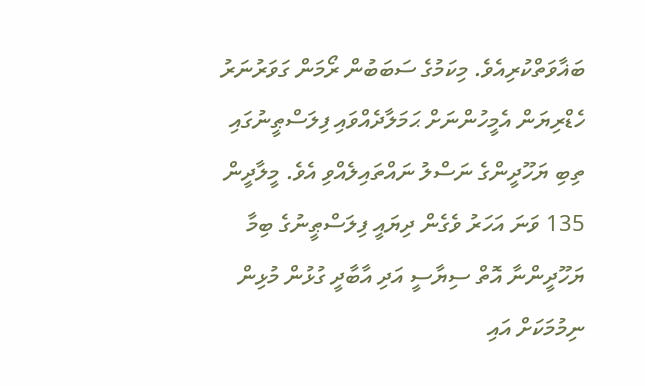ބަޣާވަތްކުރިއެވެ. މިކަމުގެ ސަބަބުން ރޯމަން ގަވަރުނަރު ހެޑްރިޔަން އެމީހުންނަށް ޙަމަލާދެއްވައި ފިލަސްޠީނުގައި ތިބި ޔަހޫދީންގެ ނަސްލު ނައްތައިލެއްވި އެވެ. މީލާދީން 135 ވަނަ އަހަރު ވެގެން ދިޔައީ ފިލަސްޠީނުގެ ބިމާ ޔަހޫދީންނާ އޮތް ސިޔާސީ އަދި އާބާދީ ގުޅުން މުޅިން ނިމުމަކަށް އައި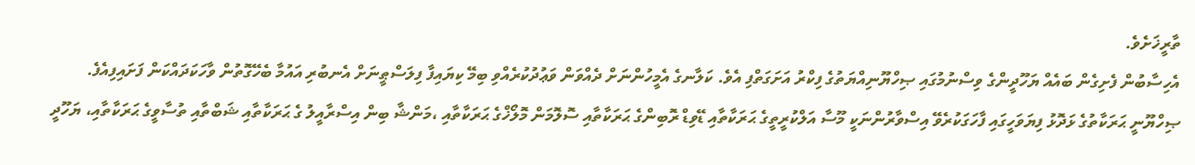ތާރީޚަށެވެ.
އެހިސާބުން ފެށިގެން ބައެއް ޔަހޫދީންގެ ވިސްނުމުގައި ޞިހްޔޫނިއްޔަތުގެ ފިކްރު އަށަގަތްފި އެވެ. ކަލާނގެ އެމީހުންނަށް ދެއްވަން ވަޢުދުކުރެއްވި ބިމޭ ކިޔައިފާ ފިލަސްޠީނަށް އެނބުރި އައުމާ ބެހޭގޮތުން ވާހަކަދައްކަން ފަށައިފިއެފެ. ޞިހްޔޫނީ ޙަރަކާތުގެ ޅަދޮޅު ފިޔަވަހީގައި ފާހަގަކުރެވޭ އިސްވާރުންނަކީ މޫސާ އަލްކުރީތީގެ ޙަރަކާތާއި ޑޭވިޑް ރޮބިންގެ ޙަރަކާތާއި ސޮލޮމަން މޮލޯޚްގެ ޙަރަކާތާއި ،މަންޝާ ބިން އިސްރާއީލު ގެ ޙަރަކާތާއި ޝަބްތާއި ތުސާވީގެ ޙަރަކާތާއި، ޔަހޫދީ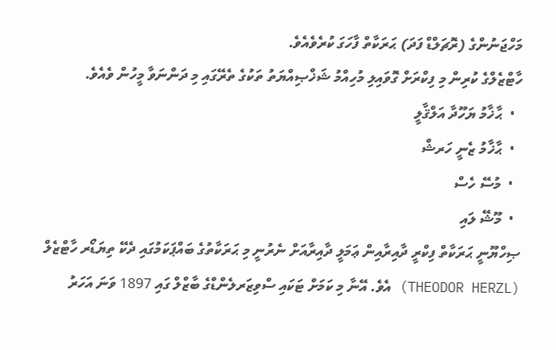މަހްޖަނުންގެ (ރޮޗަލްޑް ފަދަ) ޙަރަކާތް ފާހަގަ ކުރެވެއެވެ.
ހާޓްޒެލްގެ ކުރިން މި ފިކްރަށް ގޮވައިލި މުހިއްމު ޝަޚްޞިއްޔަތު ތަކުގެ ތެރޭގައި މި ދަންނަވާ މީހުން ވެއެވެ.
  •  ޙާޚާމު ޔަހޫދާ އަލްޤާލީ
  •  ޙާޚާމު ޒެނީ ހަރޝް
  •  މުސޭ ހެސް
  •  މޫޝޭ ލައި
ޞިހްޔޫނީ ޙަރަކާތް ފިކްރީ ދާއިރާއިން ޢަމަލީ ދާއިރާއަށް ނެރުނީ މި ޙަރަކާތުގެ ބައްޕަކަމުގައި ދެކޭ ތިޔަޑޯރ ހާޓްޒެލް (THEODOR HERZL) އެވެ. އޭނާ މި ކަމަށް ޓަކައި ސްވިޒަރލެންޑްގެ ބާޒްލް ގައި 1897 ވަނަ އަހަރު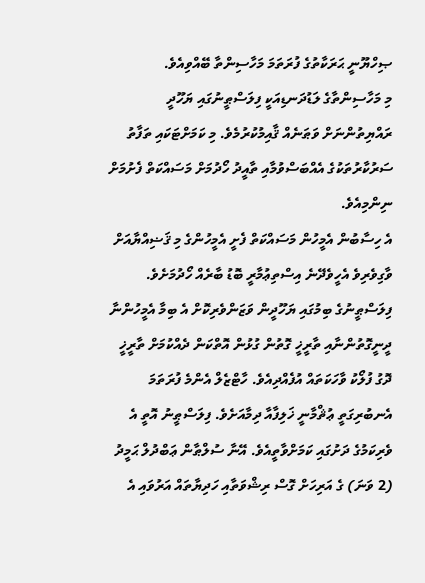ޞިހްޔޫނީ ޙަރަކާތުގެ ފުރަތަމަ މަހާސިންތާ ބޭއްވިއެވެ.
މި މަހާސިންތާގެ ލަޑުދަނޑިއަކީ ފިލަސްޠީނުގައި ޔަހޫދީ ރައްޔިތުންނަށް ވަޠަނެއް ޤާއިމުކުރުމެވެ. މި ކަމަށްޓަކައި ތަފާތު ސަރުކާރުތަކުގެ އެއްބަސްވުމާއި ތާއީދު ހޯދުމަށް މަސައްކަތް ފެށުމަށް ނިންމިއެވެ.
އެ ހިސާބުން އެމީހުން މަސައްކަތް ފެށީ އެމީހުންގެ މި ޤަޟިއްޔާއަށް ވާގިވެރިވެ އެހީވެދޭނެ އިސްތިޢުމާރީ ބޮޑު ބާރެއް ހޯދުމަށެވެ. ފިލަސްޠީނުގެ ބިމުގައި ޔަހޫދީން ވަޒަންވެރިކޮށް އެ ބިމާ އެމީހުންނާ ދީނީގޮތުންނާއި ތާރީޚީ ގޮތުން ގުޅުން އޮތްކަން ދެއްކުމަށް ތާރީޚީ ދޮގު ފުލޯކު ވާހަކަތައް އުފެއްދިއެވެ. ހާޓްޒެލް އެންމެ ފުރަތަމަ އެނބުރިގަތީ ޢުޘްމާނީ ޚަލިފާއާ ދިމާއަށެވެ. ފިލަސްޠީނު އޮތީ އެ ވެރިކަމުގެ ދަށުގައި ކަމަށްވާތީއެވެ. އޭނާ ސުލްޠާން ޢަބްދުލް ޙަމީދު (2 ވަނަ) ގެ އަރިހަށް ގޮސް ރިޝްވަތާއި ހަދިޔާތައް އަރުވައި އެ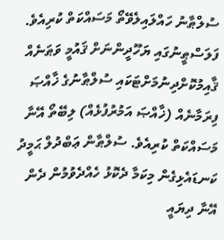ސުލްޠާނު ހައްލައިލެވޭތޯ މަސައްކަތް ކުރިއެވެ.
ފަލަސްޠީނުގައި ޔަހޫދީންނަށް ޤައުމީ ވަޠަނެއް ޤާއިމުކޮށްދިނުމަށްޓަކައި ސުލްޠާނުގެ ޚާއްޞަ ފިރަމާނެއް (ޚާއްޞަ އަމުރުފުޅެއް) ލިބޭތޯ އޭނާ މަސައްކަތް ކުރިއެވެ. ސުލްޠާން ޢަބްދުލް ޙަމީދު ކަނޑައެޅިގެން މިކަމާ ދެކޮޅު ހެއްދެވުމުން ދެން އޭނާ ދިޔައީ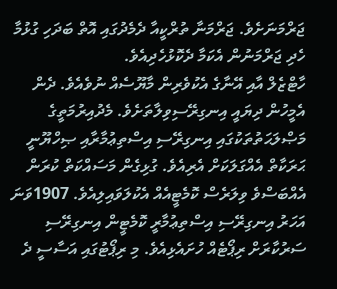ޖަރްމަނަށެވެ. ޖަރްމަނާ ތުރްކީއާ ދެމެދުގައި އޮތް ބަދަހި ގުޅުމާ ހެދި ޖަރްމަނުން އެކަމާ ދެކޮޅުހެދިއެވެ.
ހާޓްޒެލް އާއި އޭނާގެ އެކުވެރިން މާޔޫސެއް ނުވެއެވެ. ދެން އެމީހުން ދިޔައީ އިނގިރޭސިވިލާތަށެވެ. މެދުއިރުމަތީގެ މަޞްލަޙަތުތަކުގައި އިނގިރޭސި އިސްތިޢުމާރާއި ޞިހްޔޫނީ ޙަރަކާތް އެއްގަލަކަށް އެރިއެވެ. ގުޅިގެން މަސައްކަތް ކުރަން އެއްބަސްވެ ވިލަރެސް ކޮމެޓީއެއް އެކުލަވައިލިއެވެ. 1907ވަނަ އަހަރު އިނގިރޭސި އިސްތިޢުމާރީ ކޮމެޓީން އިނގިރޭސި ސަރުކާރަށް ރިޕޯޓެއް ހުށައެޅިއެވެ. މި ރިޕޯޓުގައި އަސާސީ ދެ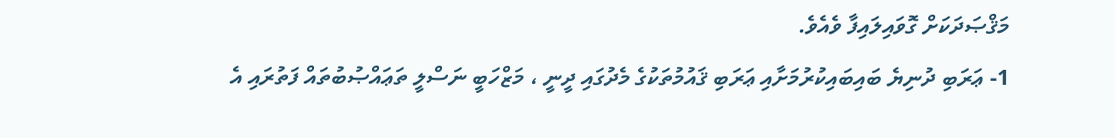މަޤްޞަދަކަށް ގޮވައިލައިފާ ވެއެވެ.
1- ޢަރަބި ދުނިޔެ ބައިބައިކުރުމަށާއި ޢަރަބި ޤައުމުތަކުގެ މެދުގައި ދީނީ ، މަޒްހަބީ ނަސްލީ ތަޢައްޞުބުތައް ފަތުރައި އެ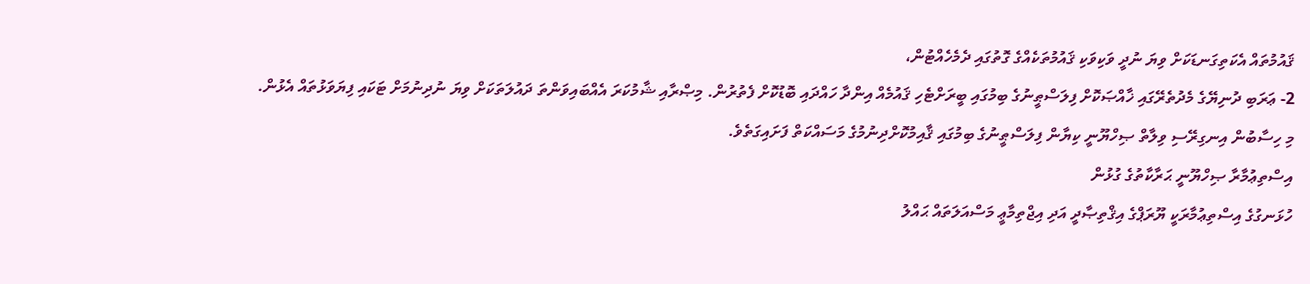ޤައުމުތައް އެކަތިގަނޑަކަށް ވިޔަ ނުދީ ވަކިވަކި ޤައުމުތަކެއްގެ ގޮތުގައި ދެމެހެއްޓުން،
2- ޢަރަބި ދުނިޔޭގެ މެދުތެރޭގައި ޚާއްޞަކޮށް ފިލަސްޠީނުގެ ބިމުގައި ބީރަށްޓެހި ޤައުމެއް އިންދާ ހައްދައި ބޮޑުކޮށް ފެތުރުން. މިޞްރާއި ޝާމުކަރަ އެއްބައިވަންތަ ދައުލަތަކަށް ވިޔަ ނުދިނުމަށް ޓަކައި ފިޔަވަޅުތައް އެޅުން.
މި ހިސާބުން އިނގިރޭސި ވިލާތް ޞިހްޔޫނީ ކިޔާން ފިލަސްޠީނުގެ ބިމުގައި ޤާއިމުކޮށްދިނުމުގެ މަސައްކަތް ފަށައިގަތެވެ.
އިސްތިޢުމާރާ ޞިހްޔޫނީ ޙަރާކާތުގެ ގުޅުން
ހުޅަނގުގެ އިސްތިޢުމާރަކީ ޔޫރަޕްގެ އިޤްތިޞާދީ އަދި އިޖްތިމާޢީ މަސްއަލަތައް ޙައްލު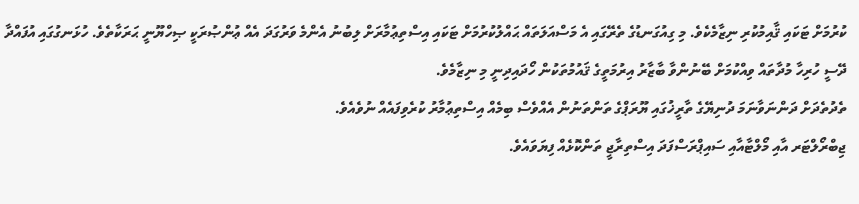ކުރުމަށް ޓަކައި ޤާއިމުކުރި ނިޒާމެކެވެ. މި ގިއުގަނޑުގެ ތެރޭގައި އެ މަސްއަލަތައް ޙައްލުކުރުމަށް ޓަކައި އިސްތިޢުމާރަށް ލިބުނު އެންމެ ވަރުގަދަ އެއް ޢުންޞުރަކީ ޞިހްޔޫނީ ޙަރަކާތެވެ. ހުޅަނގުގައި އުފައްދާ ދޭސީ ހުރިހާ މުދާތައް ވިއްކުމަށް ބޭނުންވާ ބާޒާރު އިރުމަތީގެ ޤައުމުތަކުން ހޯދައިދިނީ މި ނިޒާމެވެ.
ތެދުތެދަށް ދަންނަވާނަމަ ދުނިޔޭގެ ތާރީޚުގައި ޔޫރަޕްގެ ތަންތަނުން އެއްވެސް ބިމެއް އިސްތިޢުމާރު ކުރެވިފައެއް ނުވެއެވެ.
ޖިބްރޯލްޓަރ އާއި މޯލްޓާއާއި ސައިޕްރަސްފަދަ އިސްތިރާޖީ ތަންކޮޅެއް ފިޔަވައެވެ.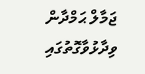ޖަމާލް ޙަމްދާން ވިދާޅުވާގޮތުގައި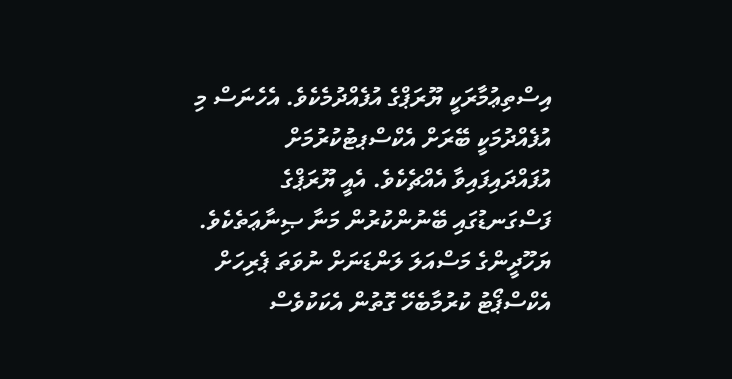އިސްތިޢުމާރަކީ ޔޫރަޕްގެ އުފެއްދުމެކެވެ. އެހެނަސް މި އުފެއްދުމަކީ ބޭރަށް އެކްސްޕޓުކުރުމަށް އުފައްދައިފައިވާ އެއްޗެކެވެ. އެއީ ޔޫރަޕްގެ ފަސްގަނޑުގައި ބޭނުންކުރުން މަނާ ޞިނާޢަތެކެވެ. ޔަހޫދީންގެ މަސްއަލަ ލަންޑަނަށް ނުވަތަ ޕެރިހަށް އެކްސްޕޯޓު ކުރުމާބެހޭ ގޮތުން އެކަކުވެސް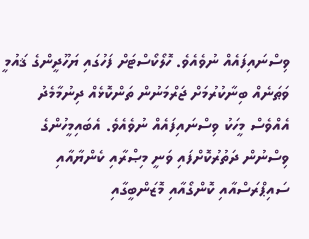ވިސްނައިފައެއް ނުވެއެވެ. ހޮލޯކޯސްޓަށް ފަހުގައި ޔަހޫދީންގެ ޤައުމީ ވަޠަނެއް ބިނާކުރުމަށް ޖަރްމަނުން ތަންކޮޅެއް ދިނުމާމެދު އެއްވެސް މީހަކު ވިސްނައިފައެއް ނުވެއެވެ. އެބައިމީހުންގެ ވިސްނުން ދަތުރުކޮށްފައި ވަނީ މިޞްރާއި ކެންޔާއާއި ސައިޕްރަސްއާއި ކޮންގޯއާއި މޮޒަންބީގާއި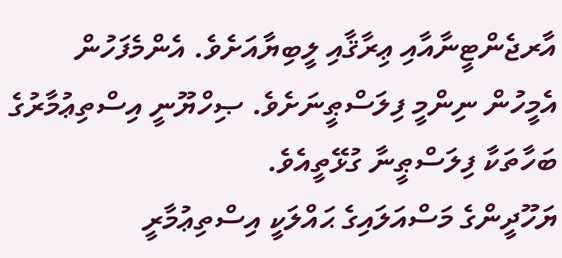އާރޖެންޓީނާއާއި ޢިރާޤާއި ލީބިޔާއަށެވެ. އެންމެފަހުން އެމީހުން ނިންމީ ފިލަސްޠީނަށެވެ. ޞިހްޔޫނީ އިސްތިޢުމާރުގެ ބަހާތަކާ ފިލަސްޠީނާ ގުޅޭތީއެވެ.
ޔަހޫދީންގެ މަސްއަލައިގެ ޙައްލަކީ އިސްތިޢުމާރީ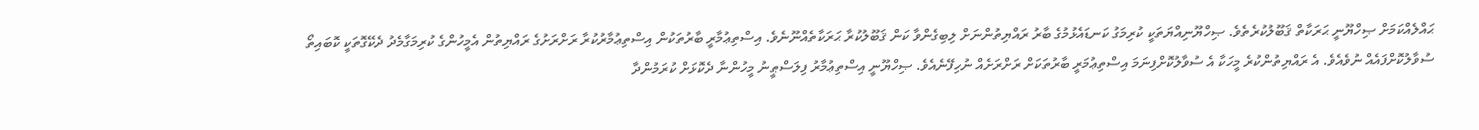ޙައްލެއްކަމަށް ޞިހްޔޫނީ ޙަރަކާތް ޤަބޫލުކުރެތެވެ. ޞިހްޔޫނިއްޔަތަކީ ކުރިމަގު ކަނޑައެޅުމުގެ ބާރު ރައްޔިތުންނަށް ލިބިގެންވާ ކަން ޤަބޫލުކުރާ ޙަރަކާތެއްނޫނެވެ. އިސްތިޢުމާރީ ބާރުތަކުން އިސްތިޢުމާރުކުރާ ރަށްރަށުގެ ރައްޔިތުން އެމީހުންގެ ކުރިމަގާމެދު ދެކޭގޮތަކީ ކޮބައިތޯ ސުވާލުކޮށްފައެއް ނުވެއެވެ. އެ ރައްޔިތުންކުރެ މީހަކާ އެ ސުވާލުކޮށްފިނަމަ އިސްތިޢުމަރީ ބާރުތަކަށް ރަށްރަށެއް ނުހިފޭނެއެވެ. ޞިހްޔޫނީ އިސްތިޢުމާރު ފިލަސްޠީނު މީހުންނާ ދެކޮޅަށް ކުރަމުންދާ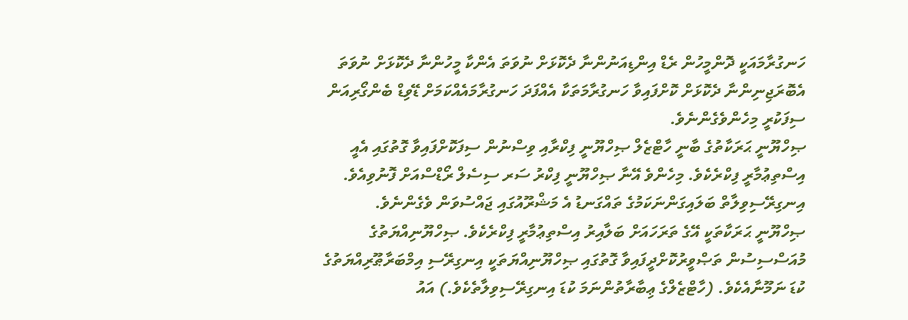ހަނގުރާމައަކީ ދޮންމީހުން ރެޑް އިންޑިއަނުންނާ ދެކޮޅަށް ނުވަތަ އެންކާ މީހުންނާ ދެކޮޅަށް ނުވަތަ އެބޮރަޖިނިންނާ ދެކޮޅަށް ކޮށްފައިވާ ހަނގުރާމަތަކާ އެއްފަދަ ހަނގުރާމައެއްކަމަށް ޑޭވިޑް ބެންގޯރިއަން ސިފަކުރީ މިހެންވެގެންނެވެ.
ޞިހްޔޫނީ ޙަރަކާތުގެ ބާނީ ހާޓްޒެލް ޞިހްޔޫނީ ފިކްރާއި ވިސްނުން ސިފަކޮށްފައިވާ ގޮތުގައި އެއީ އިސްތިޢުމާރީ ފިކްރެކެވެ. މިހެންވެ އޭނާ ޞިހްޔޫނީ ފިކްރު ސަރ ސިސެލް ރޯޑްސްއަށް ފޮނުވިއެވެ. އިނގިރޭސިވިލާތް ބަލައިގަންނަކަމުގެ ތައްގަނޑު އެ މަޝްރޫއުގައި ޖައްސުވަން ވެގެންނެވެ.
ޞިހްޔޫނީ ޙަރަކާތަކީ އޭގެ ތަރަހައަށް ބަލާއިރު އިސްތިޢުމާރީ ފިކްރެކެވެ. ޞިހްޔޫނިއްޔަތުގެ މުއަސްސިސުން ތަޞްވީރުކޮށްދީފައިވާ ގޮތުގައި ޞިހްޔޫނިއްޔަތަކީ އިނގިރޭސި އިމްބަރާޠޫރިއްޔަތުގެ ކުޑަ ނަމޫނާއެކެވެ. (ހާޓްޒެލްގެ ޢިބާރާތުންނަމަ ކުޑަ އިނގިރޭސިވިލާތެކެވެ.) އައު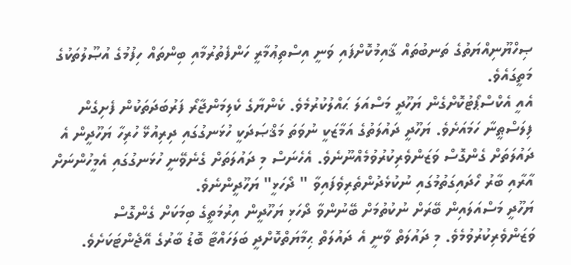ޞިހްޔޫނިއްޔަތުގެ ތަނބުތައް ޤާއިމުކޮށްފައި ވަނީ އިސްތިޢުމާރީ ހަންފެތުރުމާއި ބިންތައް ހިފުމުގެ އުޞޫލުތަކުގެ މަތީގައެވެ.
އެއީ އެކްސްޕޯޓުކޮށްގެން ޔަހޫދީ މަސްއަލަ ޙައްލުކުރުމެވެ. ކެންޔާގެ ކެލިމަންޖާރޯ ފަރުބަދަތަކުން ފެށިގެން ފިލަސްޠީނާ ހަމައަށެވެ. ޔަހޫދީ ދައުލަތުގެ އަމާޒަކީ ނުވަތަ މަޤްޞަދަކީ ހުޅަނގުގައި ދިރިއުޅޭ ހުރިހާ ޔަހޫދީން އެ ދައުލަތަށް ގެންގޮސް ވަޒަންވެރިކުރުވުމެއްނޫނެވެ. އެހެނަސް މި ދައުލަތަށް ގެނެވޭނީ ހުޅަނގުގައި އެމީހުންނަށް އާރާއި ބާރު ހޯދައިގަތުމުގައި ނުކުޅެދުންތެރިވެފައިވާ " ދޯހަޅީ" ޔަހޫދީންނެވެ.
ޔަހޫދީ މަސްއަލައިން ބޭރަށް ނުކުތުމަށް ބޭނުންވާ ދޯހަޅި ޔަހޫދީން އިރުމަތީގެ ބިމަކަށް ގެންގޮސް ވަޒަންވެރިކުރުވުމެވެ. މި ދައުލަތް ވާނީ އެ ދައުލަތް ޙިމާޔަތްކޮށްދީ ބަލަހައްޓާ ބޮޑު ބާރުގެ އޭޖެންޓަކަށެވެ.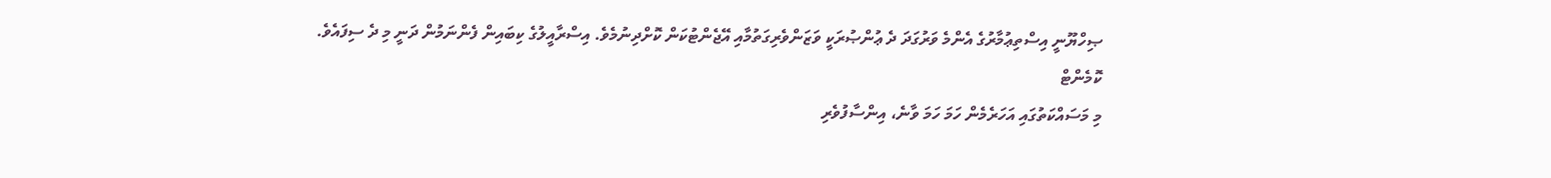ޞިހްޔޫނީ އިސްތިޢުމާރުގެ އެންމެ ވަރުގަދަ ދެ ޢުންޞުރަކީ ވަޒަންވެރިގަތުމާއި އޭޖެންޓުކަން ކޮށްދިނުމެވެ. އިސްރާއީލުގެ ކިބައިން ފެންނަމުން ދަނީ މި ދެ ސިފައެވެ.
ކޮމެންޓް
މި މަސައްކަތުގައި އަހަރެމެން ހަމަ ހަމަ ވާނެ، އިންސާފުވެރި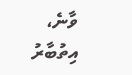ވާނެ، އިތުބާރު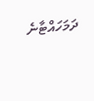ދަމަހައްޓާނެ